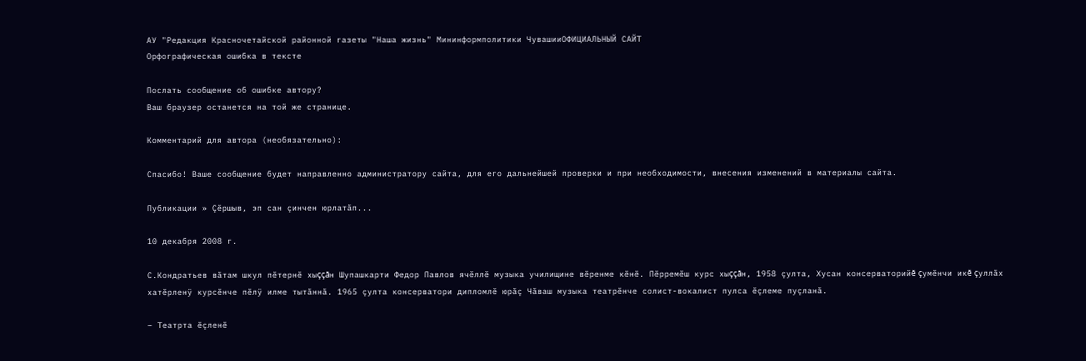АУ "Редакция Красночетайской районной газеты "Наша жизнь" Мининформполитики ЧувашииОФИЦИАЛЬНЫЙ САЙТ
Орфографическая ошибка в тексте

Послать сообщение об ошибке автору?
Ваш браузер останется на той же странице.

Комментарий для автора (необязательно):

Спасибо! Ваше сообщение будет направленно администратору сайта, для его дальнейшей проверки и при необходимости, внесения изменений в материалы сайта.

Публикации » Çĕршыв, эп сан çинчен юрлатăп...

10 декабря 2008 г.

С.Кондратьев вăтам шкул пĕтернĕ хыççăн Шупашкарти Федор Павлов ячĕллĕ музыка училищине вĕренме кĕнĕ. Пĕрремĕш курс хыççăн, 1958 çулта, Хусан консерваторийĕ çумĕнчи икĕ çуллăх хатĕрленÿ курсĕнче пĕлÿ илме тытăннă. 1965 çулта консерватори дипломлĕ юрăç Чăваш музыка театрĕнче солист-вокалист пулса ĕçлеме пуçланă.

– Театрта ĕçленĕ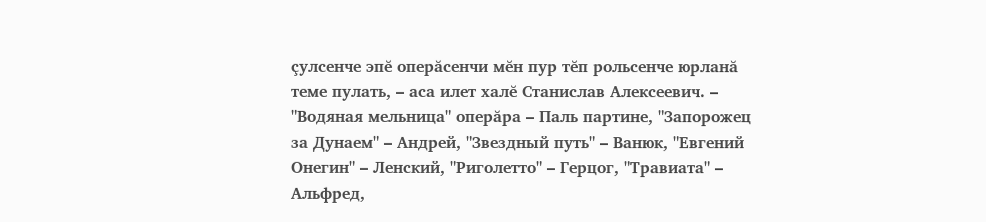çулсенче эпĕ оперăсенчи мĕн пур тĕп рольсенче юрланă теме пулать, – аса илет халĕ Станислав Алексеевич. – "Водяная мельница" оперăра – Паль партине, "Запорожец за Дунаем" – Андрей, "Звездный путь" – Ванюк, "Евгений Онегин" – Ленский, "Риголетто" – Герцог, "Травиата" – Альфред,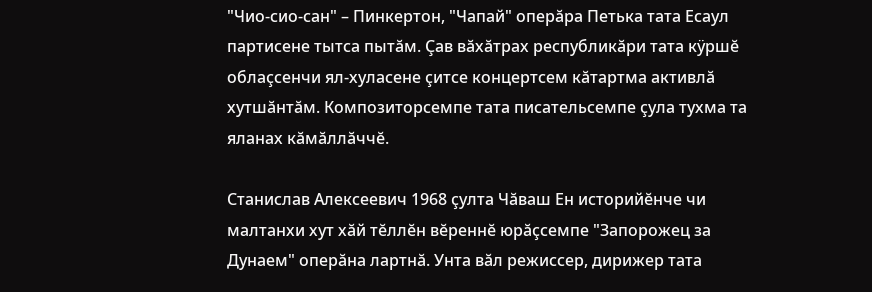"Чио-сио-сан" – Пинкертон, "Чапай" оперăра Петька тата Есаул партисене тытса пытăм. Çав вăхăтрах республикăри тата кÿршĕ облаçсенчи ял-хуласене çитсе концертсем кăтартма активлă хутшăнтăм. Композиторсемпе тата писательсемпе çула тухма та яланах кăмăллăччĕ.

Станислав Алексеевич 1968 çулта Чăваш Ен историйĕнче чи малтанхи хут хăй тĕллĕн вĕреннĕ юрăçсемпе "Запорожец за Дунаем" оперăна лартнă. Унта вăл режиссер, дирижер тата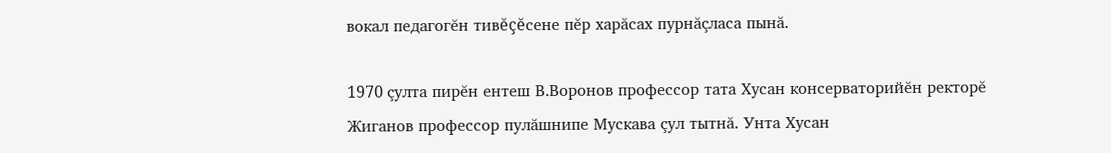вокал педагогĕн тивĕçĕсене пĕр харăсах пурнăçласа пынă.

1970 çулта пирĕн ентеш В.Воронов профессор тата Хусан консерваторийĕн ректорĕ Жиганов профессор пулăшнипе Мускава çул тытнă. Унта Хусан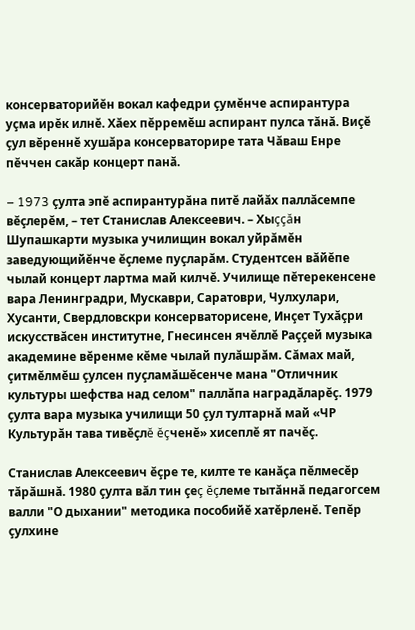консерваторийĕн вокал кафедри çумĕнче аспирантура уçма ирĕк илнĕ. Хăех пĕрремĕш аспирант пулса тăнă. Виçĕ çул вĕреннĕ хушăра консерваторире тата Чăваш Енре пĕччен сакăр концерт панă.

– 1973 çулта эпĕ аспирантурăна питĕ лайăх паллăсемпе вĕçлерĕм, – тет Станислав Алексеевич. – Хыççăн Шупашкарти музыка училищин вокал уйрăмĕн заведующийĕнче ĕçлеме пуçларăм. Студентсен вăйĕпе чылай концерт лартма май килчĕ. Училище пĕтерекенсене вара Ленинградри, Мускаври, Саратоври, Чулхулари, Хусанти, Свердловскри консерваторисене, Инçет Тухăçри искусствăсен институтне, Гнесинсен ячĕллĕ Раççей музыка академине вĕренме кĕме чылай пулăшрăм. Сăмах май, çитмĕлмĕш çулсен пуçламăшĕсенче мана "Отличник культуры шефства над селом" паллăпа наградăларĕç. 1979 çулта вара музыка училищи 50 çул тултарнă май «ЧР Культурăн тава тивĕçлĕ ĕçченĕ» хисеплĕ ят пачĕç.

Станислав Алексеевич ĕçре те, килте те канăçа пĕлмесĕр тăрăшнă. 1980 çулта вăл тин çеç ĕçлеме тытăннă педагогсем валли "О дыхании" методика пособийĕ хатĕрленĕ. Тепĕр çулхине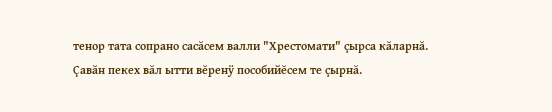тенор тата сопрано сасăсем валли "Хрестомати" çырса кăларнă. Çавăн пекех вăл ытти вĕренÿ пособийĕсем те çырнă.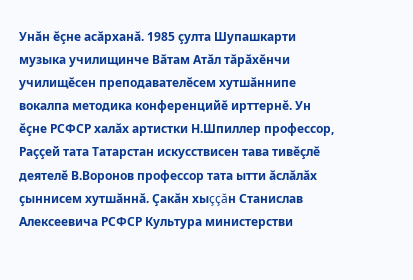Унăн ĕçне асăрханă. 1985 çулта Шупашкарти музыка училищинче Вăтам Атăл тăрăхĕнчи училищĕсен преподавателĕсем хутшăннипе вокалпа методика конференцийĕ ирттернĕ. Ун ĕçне РСФСР халăх артистки Н.Шпиллер профессор, Раççей тата Татарстан искусствисен тава тивĕçлĕ деятелĕ В.Воронов профессор тата ытти ăслăлăх çыннисем хутшăннă. Çакăн хыççăн Станислав Алексеевича РСФСР Культура министерстви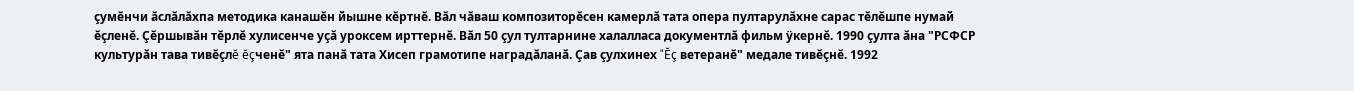çумĕнчи ăслăлăхпа методика канашĕн йышне кĕртнĕ. Вăл чăваш композиторĕсен камерлă тата опера пултарулăхне сарас тĕлĕшпе нумай ĕçленĕ. Çĕршывăн тĕрлĕ хулисенче уçă уроксем ирттернĕ. Вăл 50 çул тултарнине халалласа документлă фильм ÿкернĕ. 1990 çулта ăна "РСФСР культурăн тава тивĕçлĕ ĕçченĕ" ята панă тата Хисеп грамотипе наградăланă. Çав çулхинех "Ĕç ветеранĕ" медале тивĕçнĕ. 1992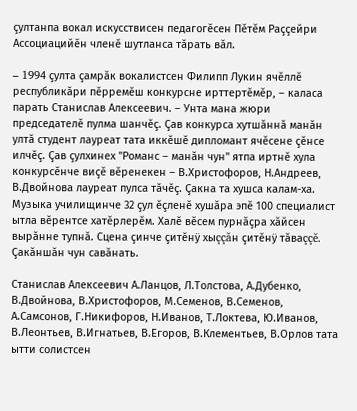çултанпа вокал искусствисен педагогĕсен Пĕтĕм Раççейри Ассоциацийĕн членĕ шутланса тăрать вăл.

– 1994 çулта çамрăк вокалистсен Филипп Лукин ячĕллĕ республикăри пĕрремĕш конкурсне ирттертĕмĕр, – каласа парать Станислав Алексеевич. – Унта мана жюри председателĕ пулма шанчĕç. Çав конкурса хутшăннă манăн ултă студент лауреат тата иккĕшĕ дипломант ячĕсене çĕнсе илчĕç. Çав çулхинех "Романс – манăн чун" ятпа иртнĕ хула конкурсĕнче виçĕ вĕренекен – В.Христофоров, Н.Андреев, В.Двойнова лауреат пулса тăчĕç. Çакна та хушса калам-ха. Музыка училищинче 32 çул ĕçленĕ хушăра эпĕ 100 специалист ытла вĕрентсе хатĕрлерĕм. Халĕ вĕсем пурнăçра хăйсен вырăнне тупнă. Сцена çинче çитĕнÿ хыççăн çитĕнÿ тăваççĕ. Çакăншăн чун савăнать.

Станислав Алексеевич А.Ланцов, Л.Толстова, А.Дубенко, В.Двойнова, В.Христофоров, М.Семенов, В.Семенов, А.Самсонов, Г.Никифоров, Н.Иванов, Т.Локтева, Ю.Иванов, В.Леонтьев, В.Игнатьев, В.Егоров, В.Клементьев, В.Орлов тата ытти солистсен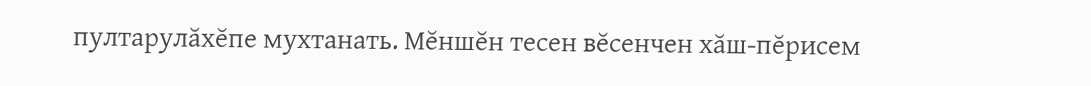пултарулăхĕпе мухтанать. Мĕншĕн тесен вĕсенчен хăш-пĕрисем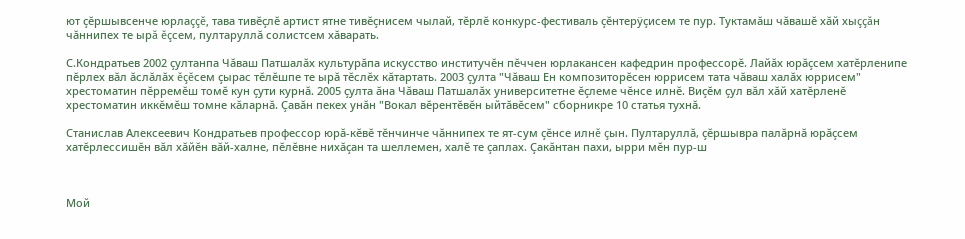ют çĕршывсенче юрлаççĕ, тава тивĕçлĕ артист ятне тивĕçнисем чылай, тĕрлĕ конкурс-фестиваль çĕнтерÿçисем те пур. Туктамăш чăвашĕ хăй хыççăн чăннипех те ырă ĕçсем, пултаруллă солистсем хăварать.

С.Кондратьев 2002 çултанпа Чăваш Патшалăх культурăпа искусство институчĕн пĕччен юрлакансен кафедрин профессорĕ. Лайăх юрăçсем хатĕрленипе пĕрлех вăл ăслăлăх ĕçĕсем çырас тĕлĕшпе те ырă тĕслĕх кăтартать. 2003 çулта "Чăваш Ен композиторĕсен юррисем тата чăваш халăх юррисем" хрестоматин пĕрремĕш томĕ кун çути курнă. 2005 çулта ăна Чăваш Патшалăх университетне ĕçлеме чĕнсе илнĕ. Виçĕм çул вăл хăй хатĕрленĕ хрестоматин иккĕмĕш томне кăларнă. Çавăн пекех унăн "Вокал вĕрентĕвĕн ыйтăвĕсем" сборникре 10 статья тухнă.

Станислав Алексеевич Кондратьев профессор юрă-кĕвĕ тĕнчинче чăннипех те ят-сум çĕнсе илнĕ çын. Пултаруллă, çĕршывра палăрнă юрăçсем хатĕрлессишĕн вăл хăйĕн вăй-халне, пĕлĕвне нихăçан та шеллемен, халĕ те çаплах. Çакăнтан пахи, ырри мĕн пур-ш



Мой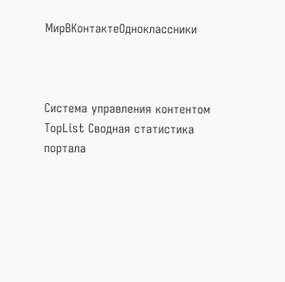МирВКонтактеОдноклассники



Система управления контентом
TopList Сводная статистика портала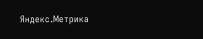Яндекс.Метрика